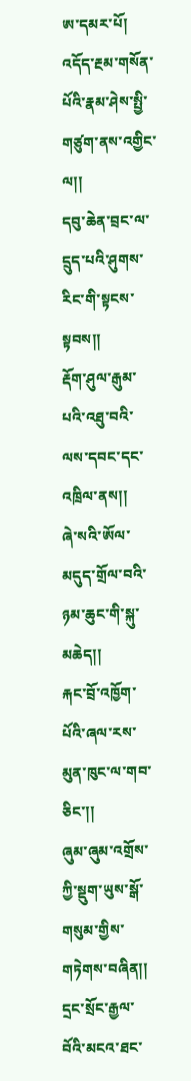ཨ་དམར་པོ།
འདོད་རྔམ་གསོན་པོའི་རྣམ་ཤེས་སྤྱི་གཙུག་ནས་འགྱིང་ལ།།
དབུ་ཆེན་བྲང་ལ་དྲུད་པའི་ཤུགས་རིང་གི་སྟངས་སྟབས།།
རྡོག་ཤུལ་རྒུམ་པའི་འཐུ་བའི་ལས་དབང་དང་འཁྲིལ་ནས།།
ཞེ་སའི་ཨོལ་མདུད་གྲོལ་བའི་ཉམ་ཆུང་གི་སྐུ་མཆེད།།
རྐང་བྲོ་འཁྱོག་པོའི་ཞལ་རས་མུན་ཁུང་ལ་གབ་ཅིང་།།
ཞུམ་ཞུམ་འགྲོས་ཀྱི་སྡུག་ཡུས་སྒོ་གསུམ་གྱིས་གཏེགས་བཞིན།།
དྲང་སྲོང་རྒྱལ་བོའི་མངའ་ཐང་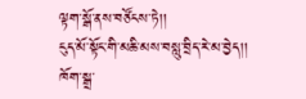ལྟག་སྒོ་ནས་བཙོངས་ཏེ།།
ངུད་མོ་སྟོང་གི་མཆི་མས་བསླུ་བྲིད་རེ་མ་བྱེད།།
ཁོག་སྒྲ་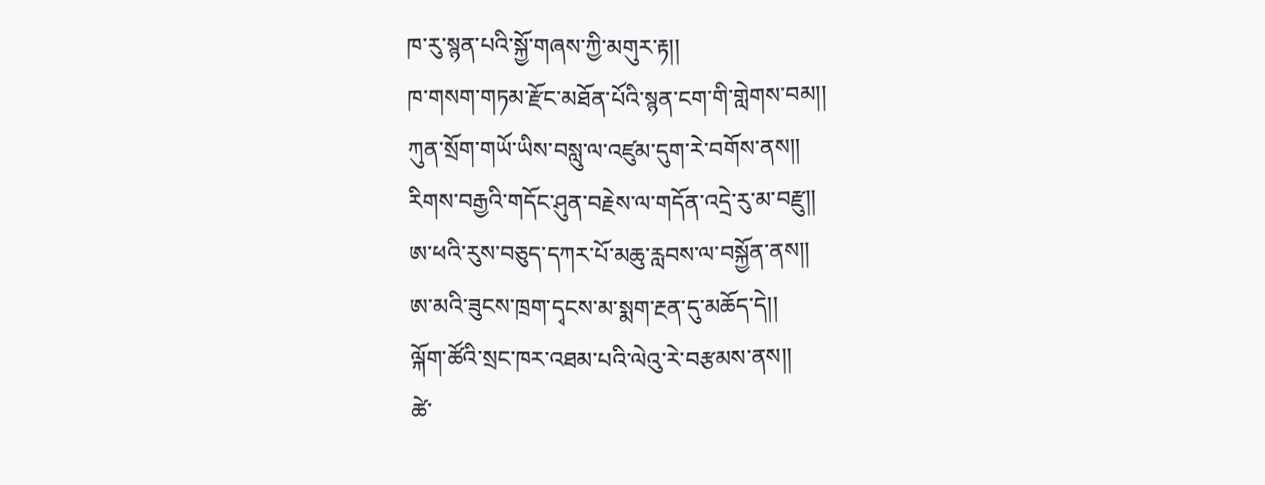ཁ་རུ་སྙན་པའི་སྐྱོ་གཞས་ཀྱི་མགུར་རྟ།།
ཁ་གསག་གཏམ་རྫོང་མཐོན་པོའི་སྙན་ངག་གི་གླེགས་བམ།།
ཀུན་སྲོག་གཡོ་ཡིས་བསླུ་ལ་འཛུམ་དུག་རེ་བགོས་ནས།།
རིགས་བརྒྱའི་གདོང་ཤུན་བརྗེས་ལ་གདོན་འདྲེ་རུ་མ་བརྫུ།།
ཨ་ཕའི་རུས་བཅུད་དཀར་པོ་མཆུ་རླབས་ལ་བསྐྱོན་ནས།།
ཨ་མའི་ཟུངས་ཁྲག་དྭངས་མ་སྨག་རྔན་དུ་མཆོད་དེ།།
ལྐོག་ཚོའི་སྲང་ཁར་འཐམ་པའི་ལེའུ་རེ་བརྩམས་ནས།།
ཚེ་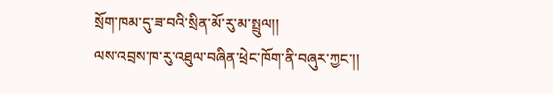སྲོག་ཁམ་དུ་ཟ་བའི་སྲིན་མོ་རུ་མ་སྤྲུལ།།
ལས་འབྲས་ཁ་རུ་འཐུལ་བཞིན་ཕྲེང་ཁོག་ནི་བཞུར་ཀྱང་།།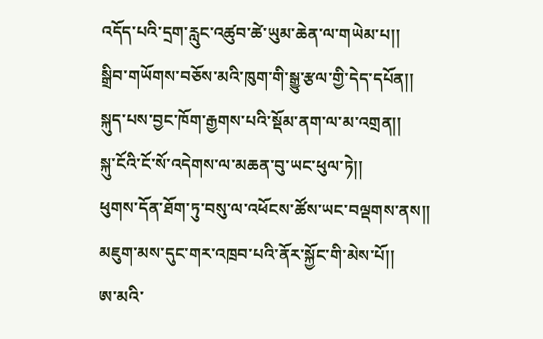འདོད་པའི་དྲག་རླུང་འཚུབ་ཚེ་ཡུམ་ཆེན་ལ་གཡེམ་པ།།
སྒྲིབ་གཡོགས་བཅོས་མའི་ཁུག་གི་སྒྱུ་རྩལ་གྱི་དེད་དཔོན།།
སྐུད་པས་བྱང་ཁོག་རྒྱགས་པའི་སྡོམ་ནག་ལ་མ་འགྲན།།
སྐུ་ངོའི་ངོ་སོ་འདེགས་ལ་མཆན་བུ་ཡང་ཕུལ་ཏེ།།
ཕུགས་དོན་ཐོག་ཏུ་བསུ་ལ་འཕོངས་ཚོས་ཡང་བལྡགས་ནས།།
མཇུག་མས་དུང་གར་འཁྲབ་པའི་ནོར་སྐྱོང་གི་མེས་པོ།།
ཨ་མའི་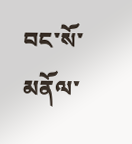བང་སོ་མནོལ་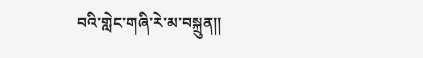བའི་གླེང་གཞི་རེ་མ་བསྐྲུན།།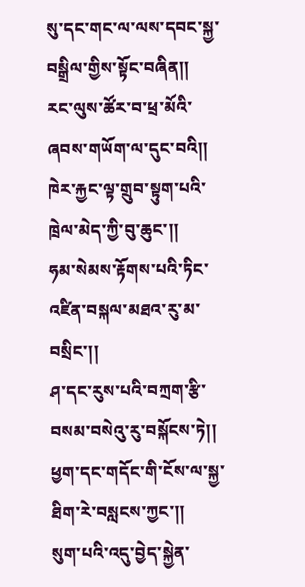སུ་དང་གང་ལ་ལས་དབང་སྐྱ་བསྒྲིལ་གྱིས་སྟོང་བཞིན།།
རང་ལུས་ཚོར་བ་ཕྲ་མོའི་ཞབས་གཡོག་ལ་དུང་བའི།།
ཁེར་རྐྱང་ལྟ་གྲུབ་སྟུག་པའི་ཁྲེལ་མེད་ཀྱི་བུ་ཆུང་།།
ཧམ་སེམས་རྟོགས་པའི་ཏིང་འཛིན་བསྐལ་མཐའ་རུ་མ་བསྲིང་།།
ཤ་དང་རུས་པའི་བཀྲག་རྩི་བསམ་བསེའུ་རུ་བསྐོངས་ཏེ།།
ཕྱག་དང་གདོང་གི་ངོས་ལ་སྐྱ་ཐིག་རེ་བསླངས་ཀྱང་།།
སུག་པའི་འདུ་བྱེད་སྐྱེན་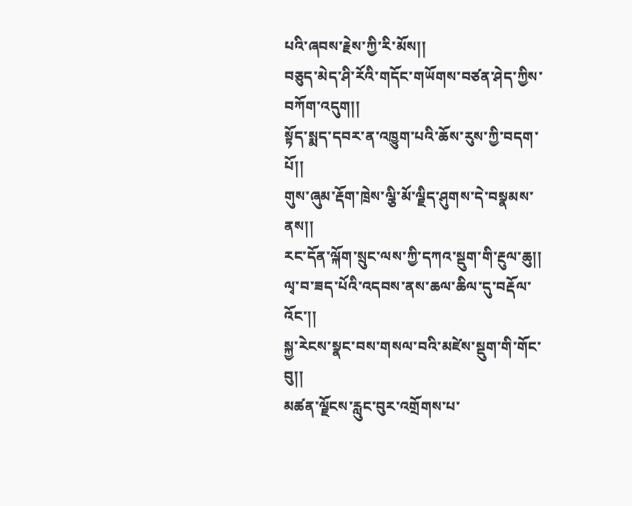པའི་ཞབས་རྗེས་ཀྱི་རི་མོས།།
བཅུད་མེད་ཤི་རོའི་གདོང་གཡོགས་བཙན་ཤེད་ཀྱིས་བཀོག་འདུག།།
སྟོད་སྨད་དབར་ན་འཁྱུག་པའི་ཆོས་རུས་ཀྱི་བདག་པོ།།
གུས་ཞུམ་རྡོག་ཁྲེས་ལྕི་མོ་ལྗིད་ཤུགས་དེ་བསྣམས་ནས།།
རང་དོན་ལྐོག་སྲུང་ལས་ཀྱི་དཀའ་སྡུག་གི་རྔུལ་ཆུ།།
ལྭ་བ་ཟད་པོའི་འདབས་ནས་ཆལ་ཆིལ་དུ་བརྡོལ་འོང་།།
སྐྱ་རེངས་སྣང་བས་གསལ་བའི་མཛེས་སྡུག་གི་གོང་བུ།།
མཚན་ལྗོངས་རླུང་བུར་འགྲོགས་པ་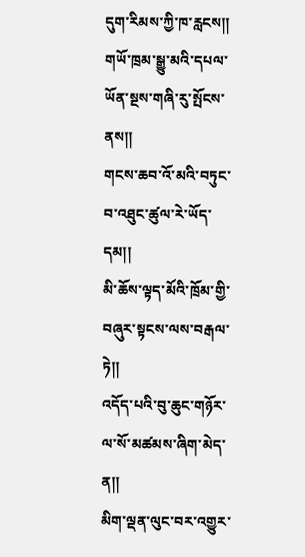དུག་རིམས་ཀྱི་ཁ་རླངས།།
གཡོ་ཁྲམ་སྒྱུ་མའི་དཔལ་ཡོན་སྔས་གཞི་རུ་སྤོངས་ནས།།
གངས་ཆབ་འོ་མའི་བཏུང་བ་འཐུང་ཚུལ་རེ་ཡོད་དམ།།
མི་ཆོས་ལྟད་མོའི་ཁྲོམ་གྱི་བཞུར་སྟངས་ལས་བརྒལ་ཏེ།།
འདོད་པའི་བུ་ཆུང་གཉོར་ལ་སོ་མཚམས་ཞིག་མེད་ན།།
མིག་ལྡན་ལུང་བར་འགྱུར་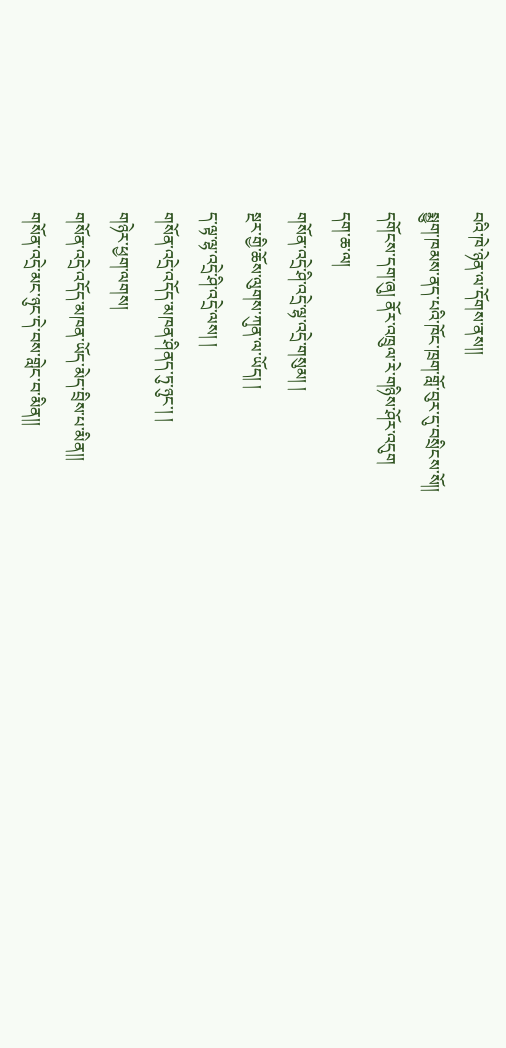བའི་ཁེ་ཉེན་ལ་དོགས་ནས།།
སྨྱུག་ཁམས་ནད་པའི་ཁོང་ཁྲག་གློ་བུར་དུ་བསྲིངས་སོ།།
དགོངས་དག་ཞུ། ནོར་འཁྲུལ་རེ་གཉིས་ཤོར་འདུག
དག་ཆ་ལ།
གསོན་འདྲེ་ཤི་འདྲེ་ལྷ་འདྲེ་གསུམ། །
སྔར་གྱི་ཆོས་ལུགས་ཀུན་ལ་ཡོད། །
ད་ལྟ་ལྷ་འདྲེ་ཤི་འདྲེ་ལས། །
གསོན་འདྲེ་འདོད་མཁན་ཤིནད་ཏུ་ཉུང་། །
གཉེར་ཕྱག་ལགས།
གསོན་འདྲེ་འདོད་མཁན་ཡོད་མེད་བྲིས་པ་མིན།།
གསོན་འདྲེ་མང་ཉུང་དེ་བས་གླེང་བ་མིན།།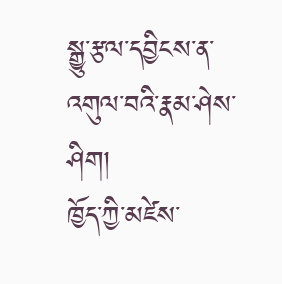སྒྱུ་རྩལ་དབྱིངས་ན་འགུལ་བའི་རྣམ་ཤེས་ཤིག།
ཁྱོད་ཀྱི་མཛེས་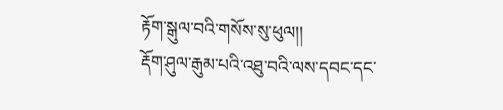རྟོག་སྒུལ་བའི་གསོས་སུ་ཕུལ།།
རྡོག་ཤུལ་རྒུམ་པའི་འཐུ་བའི་ལས་དབང་དང་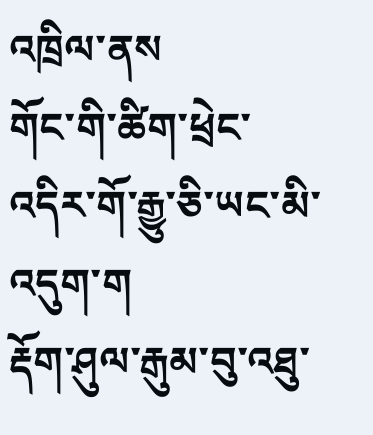འཁྲིལ་ནས
གོང་གི་ཚིག་ཕྲེང་འདིར་གོ་རྒྱུ་ཅི་ཡང་མི་འདུག་ག
རྡོག་ཤུལ་རྒུམ་བུ་འཐུ་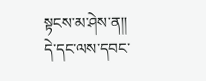སྟངས་མ་ཤེས་ན།།
དེ་དང་ལས་དབང་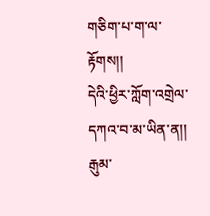གཅིག་པ་ག་ལ་རྟོགས།།
དེའི་ཕྱིར་ཀློག་འགྲེལ་དཀའ་བ་མ་ཡིན་ན།།
རྒུམ་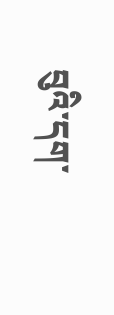བུའི་དག་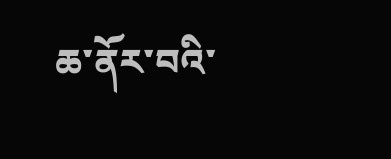ཆ་ནོར་བའི་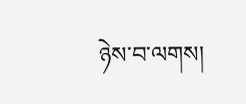ཉེས་བ་ལགས།